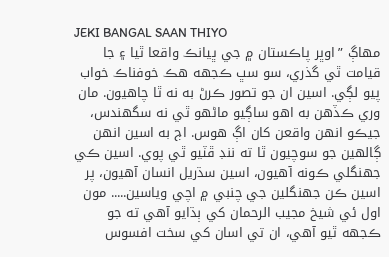JEKI BANGAL SAAN THIYO
مهاڳ ”اوڀر پاڪستان ۾ جي ڀيانڪ واقعا ٿيا ۽ جا قيامت ٿي گذري، سو سڀ ڪجهه هڪ خوفناڪ خواب پيو لڳي. اسين ان جو تصور ڪرڻ به نه ٿا چاهيون. مان وري ڪڏهن به اهو ساڳيو ماڻهو ٿي نه سگهندس، جيڪو انهن واقعن کان اڳ هوس. اڄ به اسين انهن ڳالهين جو سوچيون ٿا ته ننڊ ڦٽيو ٿي پوي. اسين ڪي جهنگلي ڪونه آهيون، اسين سڌريل انسان آهيون، پر اسين ڪن جهنگلين جي چنبي ۾ اچي وياسين..... مون اول ئي شيخ مجيب الرحمان کي ٻڌايو آهي ته جو ڪجهه ٿيو آهي، ان تي اسان کي سخت افسوس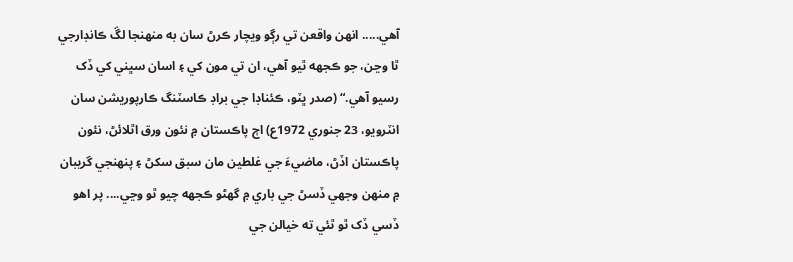آهي..... انهن واقعن تي رڳو ويچار ڪرڻ سان به منهنجا لڱ ڪانڊارجي ٿا وڃن، جو ڪجهه ٿيو آهي، ان تي مون کي ۽ اسان سڀني کي ڏک رسيو آهي.“ (صدر ڀٽو، ڪئناڊا جي براڊ ڪاسٽنگ ڪارپوريشن سان انٽرويو، 23 جنوري 1972ع) اڄ پاڪستان ۾ نئون ورق اٿلائڻ، نئون پاڪستان اڏڻ، ماضيءَ جي غلطين مان سبق سکڻ ۽ پنهنجي گريبان ۾ منهن وجهي ڏسڻ جي باري ۾ گهڻو ڪجهه چيو ٿو وڃي.... پر اهو ڏسي ڏک ٿو ٿئي ته خيالن جي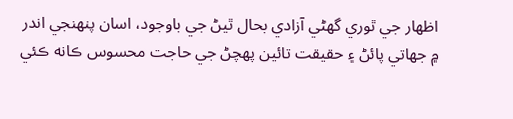اظهار جي ٿوري گهڻي آزادي بحال ٿيڻ جي باوجود، اسان پنهنجي اندر ۾ جهاتي پائڻ ۽ حقيقت تائين پهچڻ جي حاجت محسوس ڪانه ڪئي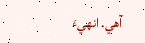آهي. انهيءَ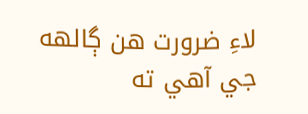لاءِ ضرورت هن ڳالهه جي آهي ته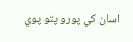اسان کي پورو پتو پوي